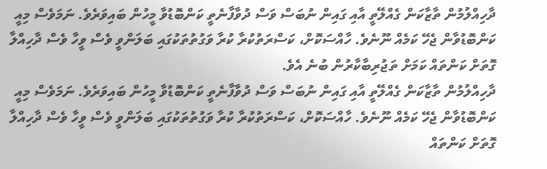ދާހިއްލުމުން ތާޒާކަން ގެއްލޭތީ އާއި ގައިން ނުބަސް ވަސް ދުވާފާނެތީ ކަންބޮޑުވާ މީހުން ބައިވަރެވެ. ނަމަވެސް މިއީ ކަންބޮޑުވާން ޖެހޭ ކަމެއް ނޫނެވެ. ހާއްސަކޮށް، ކަސްރަތުކުރާ ކުރާ ވަގުތުތަކުގައި ބަލަންވީ ވެސް ވީހާ ވެސް ދާހިއްލާ ގޮތަށް ކަންތައް ކަމަށް ތަޖުރިބާކާރުން ބުނެ އެވެ.
ދާހިއްލުމުން ތާޒާކަން ގެއްލޭތީ އާއި ގައިން ނުބަސް ވަސް ދުވާފާނެތީ ކަންބޮޑުވާ މީހުން ބައިވަރެވެ. ނަމަވެސް މިއީ ކަންބޮޑުވާން ޖެހޭ ކަމެއް ނޫނެވެ. ހާއްސަކޮށް، ކަސްރަތުކުރާ ކުރާ ވަގުތުތަކުގައި ބަލަންވީ ވެސް ވީހާ ވެސް ދާހިއްލާ ގޮތަށް ކަންތައް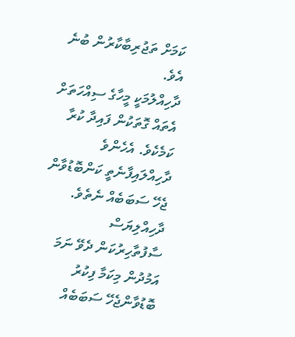ކަމަށް ތަޖުރިބާކާރުން ބުނެ އެވެ.
ދާހިއްލުމަކީ މީހާގެ ސިއްހަތަށް އެތައް ގޮތަކުން ފައިދާ ކުރާ ކަމެކެވެ. އެހެންވެ ދާހިއްލައިފާނެތީ ކަންބޮޑުވާން ޖެހޭ ސަބަބެއް ނެތެވެ. ދާހިއްލިޔަސް ސާފުތާހިރުކަން ދެވޭ ނަމަ އަމުދުން މިކަމާ ފިކުރު ބޮޑުވާންޖެހޭ ސަބަބެއް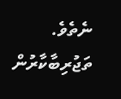ނެތެވެ.
ތަޖުރިބާކާރުން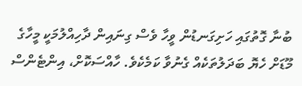ބުނާ ގޮތުގައި ހަށިގަނޑުން ވީހާ ވެސް ގިނައިން ދާހިއްލުމަކީ މީހާގެ މޫޑަށް ހެޔޮ ބަދަލުތަކެއް ގެނުވާ ކަމެކެވެ. ހާއްސަކޮށް، އިންޓެންސް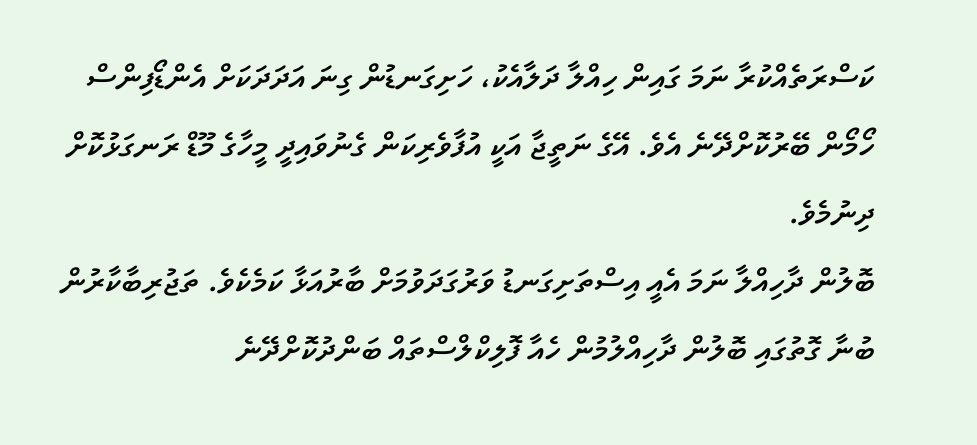ކަސްރަތެއްކުރާ ނަމަ ގައިން ހިއްލާ ދަލާއެކު، ހަށިގަނޑުން ގިނަ އަދަދަކަށް އެންޑޯފިންސް ހޯމޯން ބޭރުކޮށްދޭނެ އެވެ. އޭގެ ނަތީޖާ އަކީ އުފާވެރިކަން ގެނުވައިދީ މީހާގެ މޫޑް ރަނގަޅުކޮށް ދިނުމެވެ.
ބޮލުން ދާހިއްލާ ނަމަ އެއީ އިސްތަށިގަނޑު ވަރުގަދަވުމަށް ބާރުއަޅާ ކަމެކެވެ. ތަޖުރިބާކާރުން ބުނާ ގޮތުގައި ބޮލުން ދާހިއްލުމުން ހެއާ ފޮލިކްލްސްތައް ބަންދުކޮށްދޭނެ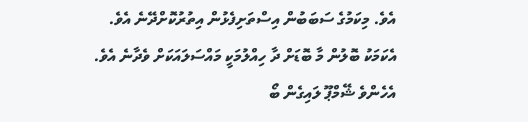އެވެ. މިކަމުގެ ސަބަބުން އިސްތަށިފެޅުން އިތުރުކޮށްދޭނެ އެވެ. އެކަމަކު ބޮލުން މާ ބޮޑަށް ދާ ހިއްލުމަކީ މައްސަލައަކަށް ވެދާނެ އެވެ. އެހެންވެ ޝޭމްޕޫ ލައިގެން ބޯ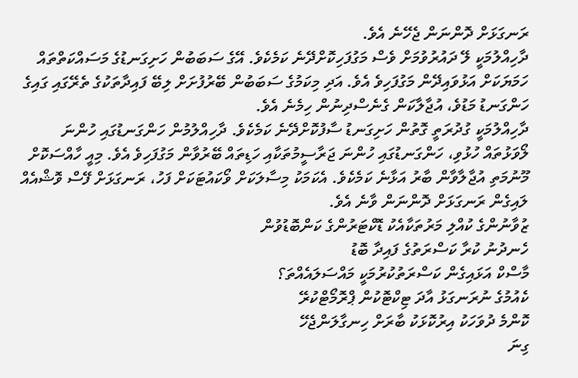ރަނގަޅަށް ދޮންނަން ޖެހޭނެ އެވެ.
ދާހިއްލުމަކީ ލޭ ދައުރުވުމަށް ވެސް މަގުފަހިކޮށްދޭނެ ކަމެކެވެ. އޭގެ ސަބަބުން ހަށިގަނޑުގެ މަސައްކަތްތައް ހަމަޔަކަށް އަޅުވައިދޭން މަގުފަހިވެ އެވެ. އަދި މިކަމުގެ ސަބަބުން ބޭރުފުށަށް ލިބޭ ފައިދާތަކުގެ ތެރޭގައި ގައިގެ ހަންގަނޑު މަޑުވެ، އުޖާލާކަން ގެނެސްދިނުން ހިމެނެ އެވެ.
ދާހިއްލުމަކީ ގުދުރަތީ ގޮތުން ހަށިގަނޑު ސާފުކޮށްދޭނެ ކަމެކެވެ. ދާހިއްލުމުން ހަންގަނޑުގައި ހުންނަ ލޯވަޅުތައް ހުޅުވި، ހަންގަނޑުގައި ހުންނަ ޖަރާސީމުތަކާއި ހަޑިތައް ބޭރުވާން މަގުފަހިވެ އެވެ. މިއީ ހާއްސަކޮށް މޫނުމަތި އުޖާލާވާން ބާރު އަޅާނެ ކަމެކެވެ. އެކަމަކު މިސާލަކަށް ވޯކައުޓަކަށް ފަހު، ރަނގަޅަށް ފޭސް ވޮޝްއެއް ލައިގެން ރަނގަޅަށް ދޮންނަން ވާނެ އެވެ.
ޒުވާނުންގެ ކުއްލި މަރުތަކާއެކު ޑޮކްޓަރުންގެ ކަންބޮޑުވުން
ހެނދުނު ކުރާ ކަސްރަތުގެ ފައިދާ ބޮޑު
މާސްކް އަޅައިގެން ކަސްރަތުކުރުމަކީ މައްސަލައެއްތަ؟
ކެއުމުގެ ނުރަނގަޅު އާދަ ޓިކްޓޮކުން ޕްރޮމޯޓްކުރޭ
ކޮންމެ ދުވަހަކު އިރުކޮޅަކު ބާރަށް ހިނގާލަންޖެހޭ
ގިނަ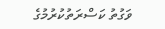ވަގުތު ކަސްރަތުކުރުމުގެ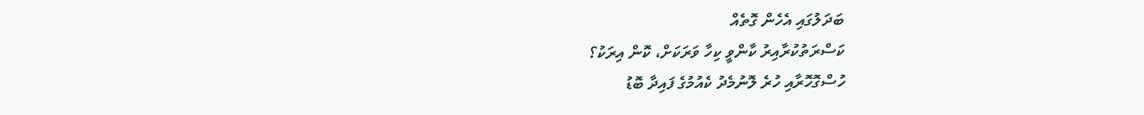ބަދަލުގައި އެހެން ގޮތެއް
ކަސްރަތުކުރާއިރު ކާންވީ ކިހާ ވަރަކަށް، ކޮން އިރަކު؟
ހުސްގޮހޮރާއި ހުރެ ލޮނުމެދު ކެއުމުގެ ފައިދާ ބޮޑު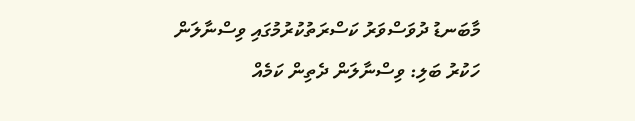މާބަނޑު ދުވަސްވަރު ކަސްރަތުކުރުމުގައި ވިސްނާލަން
ހަކުރު ބަލި: ވިސްނާލަން ދެތިން ކަމެއް